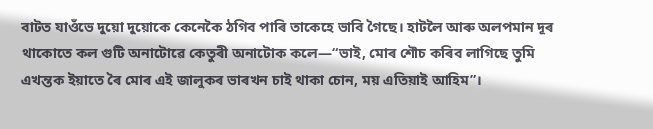বাটত যাওঁভে দুয়ো দুয়োকে কেনেকৈ ঠগিব পাৰি তাকেহে ভাবি গৈছে। হাটলৈ আৰু অলপমান দূৰ থাকোতে কল গুটি অনাটোৱে কেতুৰী অনাটোক কলে—“ভাই, মোৰ শৌচ কৰিব লাগিছে তুমি এখন্তক ইয়াতে ৰৈ মোৰ এই জালুকৰ ভাৰখন চাই থাকা চোন, ময় এতিয়াই আহিম”।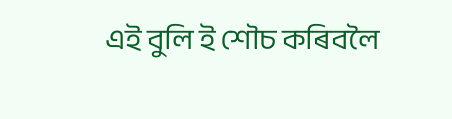এই বুলি ই শৌচ কৰিবলৈ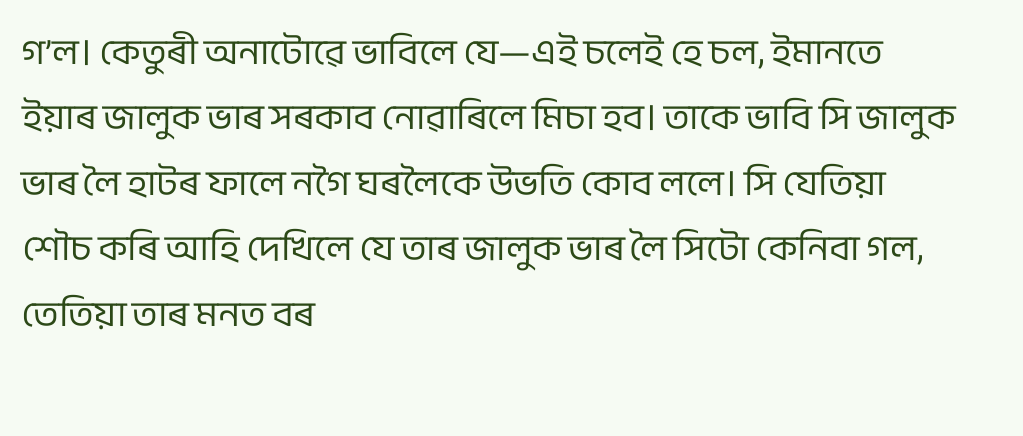গ’ল। কেতুৰী অনাটোৱে ভাবিলে যে—এই চলেই হে চল, ইমানতে ইয়াৰ জালুক ভাৰ সৰকাব নোৱাৰিলে মিচা হব। তাকে ভাবি সি জালুক ভাৰ লৈ হাটৰ ফালে নগৈ ঘৰলৈকে উভতি কোব ললে। সি যেতিয়া শৌচ কৰি আহি দেখিলে যে তাৰ জালুক ভাৰ লৈ সিটো কেনিবা গল, তেতিয়া তাৰ মনত বৰ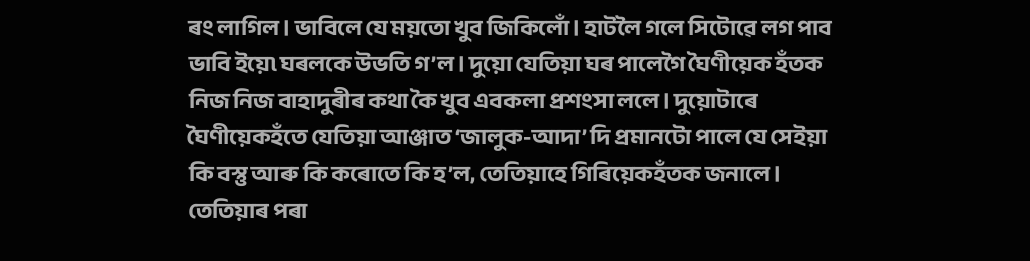ৰং লাগিল। ভাবিলে যে ময়তো খুব জিকিলোঁ। হাটলৈ গলে সিটোৱে লগ পাব ভাবি ইয়ে৷ ঘৰলকে উভতি গ’ল। দুয়ো যেতিয়া ঘৰ পালেগৈ ঘৈণীয়েক হঁতক নিজ নিজ বাহাদুৰীৰ কথা কৈ খুব এবকলা প্ৰশংসা ললে। দুয়োটাৰে ঘৈণীয়েকহঁতে যেতিয়া আঞ্জাত ‘জালুক-আদা’ দি প্ৰমানটো পালে যে সেইয়া কি বস্তু আৰু কি কৰোতে কি হ’ল, তেতিয়াহে গিৰিয়েকহঁতক জনালে। তেতিয়াৰ পৰা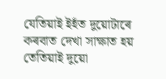যেতিয়াই ইহঁত দুয়োটাৰে কৰবাত দেখা সাক্ষাত হয় তেতিয়াই দুয়ো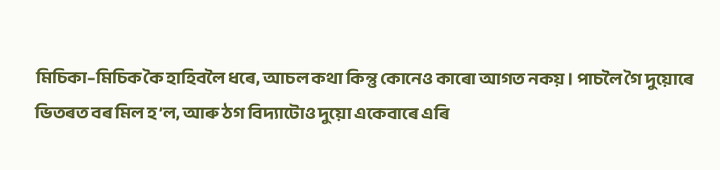মিচিকা–মিচিক কৈ হাহিবলৈ ধৰে, আচল কথা কিন্তু কোনেও কাৰো আগত নকয়। পাচলৈ গৈ দুয়োৰে ভিতৰত বৰ মিল হ’ল, আৰু ঠগ বিদ্যাটোও দুয়ো একেবাৰে এৰি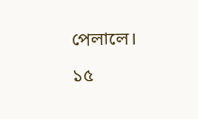পেলালে।
১৫